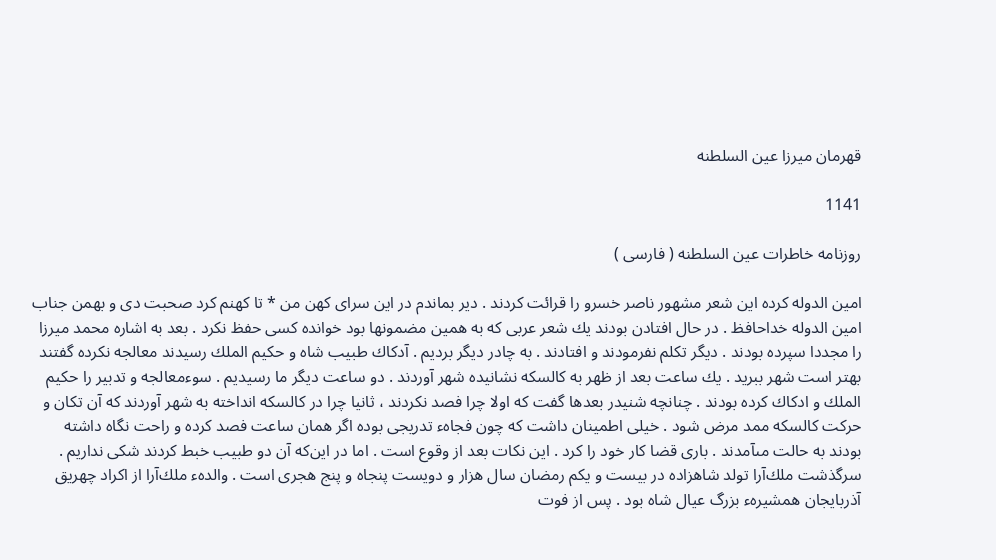قهرمان ميرزا عين السلطنه

1141

روزنامه خاطرات عين السلطنه ( فارسى )

امين الدوله كرده اين شعر مشهور ناصر خسرو را قرائت كردند . دير بماندم در اين سراى كهن من * تا كهنم كرد صحبت دى و بهمن جناب امين الدوله خداحافظ . در حال افتادن بودند يك شعر عربى كه به همين مضمونها بود خوانده كسى حفظ نكرد . بعد به اشاره محمد ميرزا را مجددا سپرده بودند . ديگر تكلم نفرمودند و افتادند . به چادر ديگر برديم . آدكاك طبيب شاه و حكيم الملك رسيدند معالجه نكرده گفتند بهتر است شهر ببريد . يك ساعت بعد از ظهر به كالسكه نشانيده شهر آوردند . دو ساعت ديگر ما رسيديم . سوءمعالجه و تدبير را حكيم الملك و ادكاك كرده بودند . چنانچه شنيدر بعدها گفت كه اولا چرا فصد نكردند ، ثانيا چرا در كالسكه انداخته به شهر آوردند كه آن تكان و حركت كالسكه ممد مرض شود . خيلى اطمينان داشت كه چون فجاهء تدريجى بوده اگر همان ساعت فصد كرده و راحت نگاه داشته بودند به حالت مىآمدند . بارى قضا كار خود را كرد . اين نكات بعد از وقوع است . اما در اين‌كه آن دو طبيب خبط كردند شكى نداريم . سرگذشت ملك‌آرا تولد شاهزاده در بيست و يكم رمضان سال هزار و دويست پنجاه و پنج هجرى است . والدهء ملك‌آرا از اكراد چهريق آذربايجان همشيرهء بزرگ عيال شاه بود . پس از فوت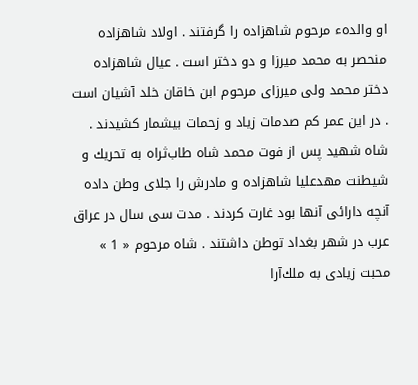او والدهء مرحوم شاهزاده را گرفتند . اولاد شاهزاده منحصر به محمد ميرزا و دو دختر است . عيال شاهزاده دختر محمد ولى ميرزاى مرحوم ابن خاقان خلد آشيان است . در اين عمر كم صدمات زياد و زحمات بيشمار كشيدند . شاه شهيد پس از فوت محمد شاه طاب‌ثراه به تحريك و شيطنت مهدعليا شاهزاده و مادرش را جلاى وطن داده آنچه دارائى آنها بود غارت كردند . مدت سى سال در عراق عرب در شهر بغداد توطن داشتند . شاه مرحوم « 1 » محبت زيادى به ملك‌آرا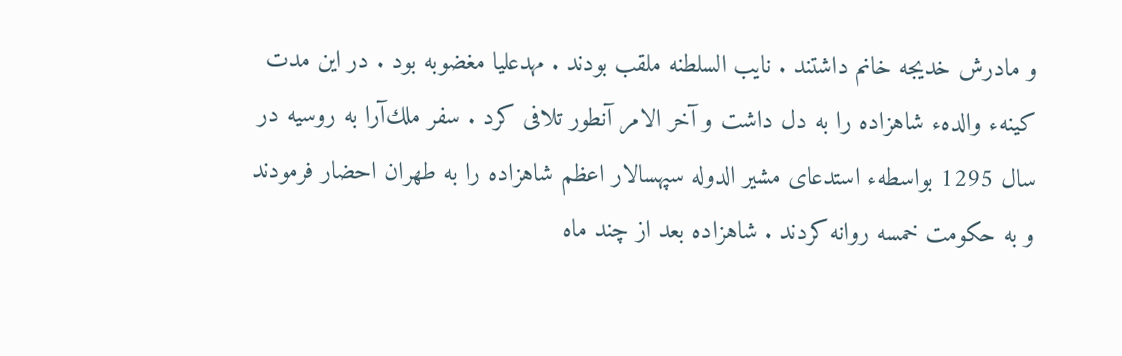و مادرش خديجه خانم داشتند . نايب السلطنه ملقب بودند . مهدعليا مغضوبه بود . در اين مدت كينهء والدهء شاهزاده را به دل داشت و آخر الامر آنطور تلافى كرد . سفر ملك‌آرا به روسيه در سال 1295 بواسطهء استدعاى مشير الدوله سپهسالار اعظم شاهزاده را به طهران احضار فرمودند و به حكومت خمسه روانه كردند . شاهزاده بعد از چند ماه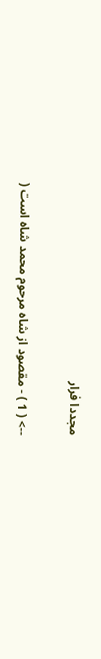مجددا فرار

--> ( 1 ) - مقصود از شاه مرحوم محمد شاه است (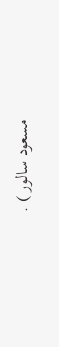مسعود سالور ) .